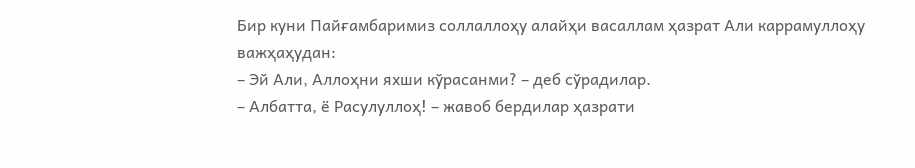Бир куни Пайғамбаримиз соллаллоҳу алайҳи васаллам ҳазрат Али каррамуллоҳу важҳаҳудан:
– Эй Али, Аллоҳни яхши кўрасанми? – деб сўрадилар.
– Албатта, ё Расулуллоҳ! – жавоб бердилар ҳазрати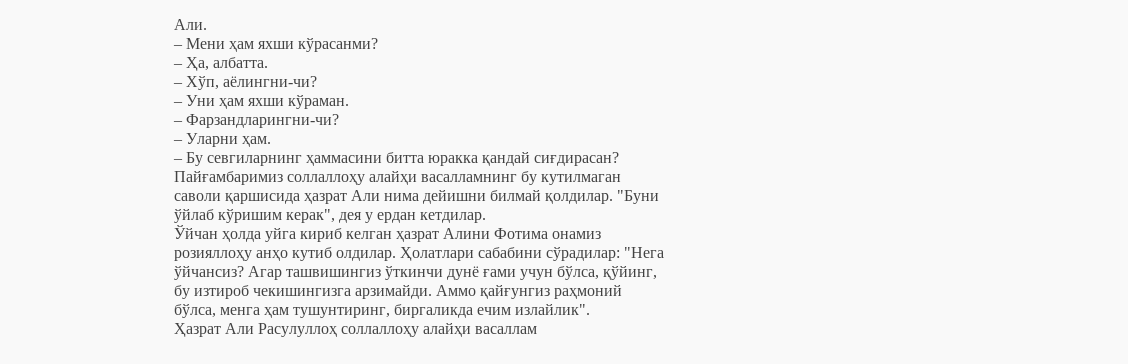Али.
– Мени ҳам яхши кўрасанми?
– Ҳа, албатта.
– Хўп, аёлингни-чи?
– Уни ҳам яхши кўраман.
– Фарзандларингни-чи?
– Уларни ҳам.
– Бу севгиларнинг ҳаммасини битта юракка қандай сиғдирасан?
Пайғамбаримиз соллаллоҳу алайҳи васалламнинг бу кутилмаган саволи қаршисида ҳазрат Али нима дейишни билмай қолдилар. "Буни ўйлаб кўришим керак", дея у ердан кетдилар.
Ўйчан ҳолда уйга кириб келган ҳазрат Алини Фотима онамиз розияллоҳу анҳо кутиб олдилар. Ҳолатлари сабабини сўрадилар: "Нега ўйчансиз? Агар ташвишингиз ўткинчи дунё ғами учун бўлса, қўйинг, бу изтироб чекишингизга арзимайди. Аммо қайғунгиз раҳмоний бўлса, менга ҳам тушунтиринг, биргаликда ечим излайлик".
Ҳазрат Али Расулуллоҳ соллаллоҳу алайҳи васаллам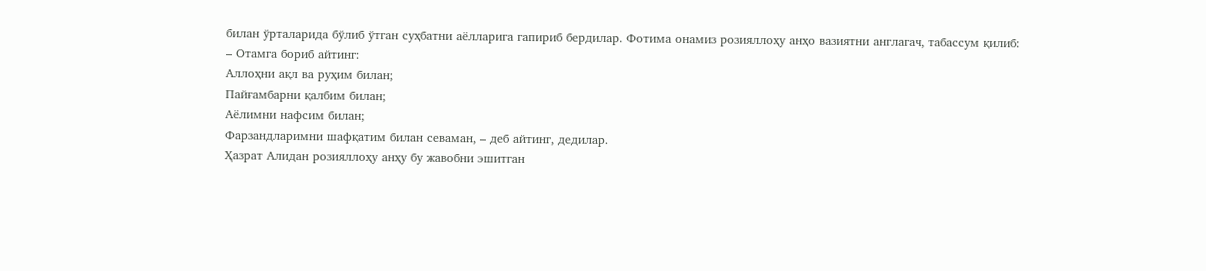билан ўрталарида бўлиб ўтган суҳбатни аёлларига гапириб бердилар. Фотима онамиз розияллоҳу анҳо вазиятни англагач, табассум қилиб:
– Отамга бориб айтинг:
Аллоҳни ақл ва руҳим билан;
Пайғамбарни қалбим билан;
Аёлимни нафсим билан;
Фарзандларимни шафқатим билан севаман, – деб айтинг, дедилар.
Ҳазрат Алидан розияллоҳу анҳу бу жавобни эшитган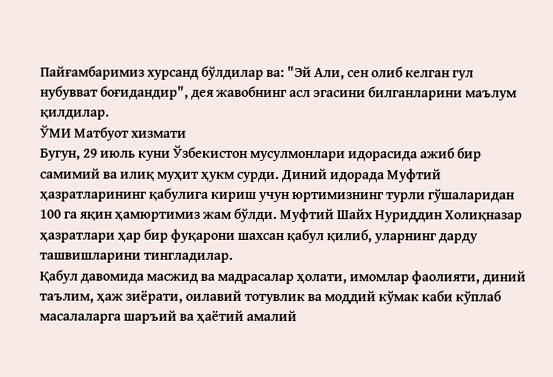Пайғамбаримиз хурсанд бўлдилар ва: "Эй Али, сен олиб келган гул нубувват боғидандир", дея жавобнинг асл эгасини билганларини маълум қилдилар.
ЎМИ Матбуот хизмати
Бугун, 29 июль куни Ўзбекистон мусулмонлари идорасида ажиб бир самимий ва илиқ муҳит ҳукм сурди. Диний идорада Муфтий ҳазратларининг қабулига кириш учун юртимизнинг турли гўшаларидан 100 га яқин ҳамюртимиз жам бўлди. Муфтий Шайх Нуриддин Холиқназар ҳазратлари ҳар бир фуқарони шахсан қабул қилиб, уларнинг дарду ташвишларини тингладилар.
Қабул давомида масжид ва мадрасалар ҳолати, имомлар фаолияти, диний таълим, ҳаж зиёрати, оилавий тотувлик ва моддий кўмак каби кўплаб масалаларга шаръий ва ҳаётий амалий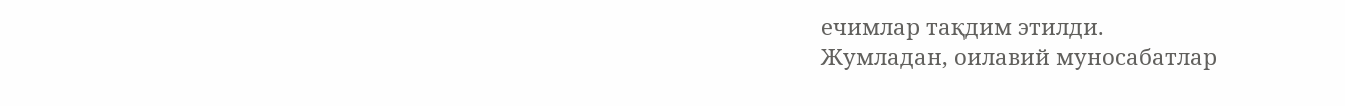ечимлар тақдим этилди.
Жумладан, оилавий муносабатлар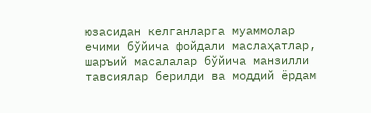юзасидан келганларга муаммолар ечими бўйича фойдали маслаҳатлар, шаръий масалалар бўйича манзилли тавсиялар берилди ва моддий ёрдам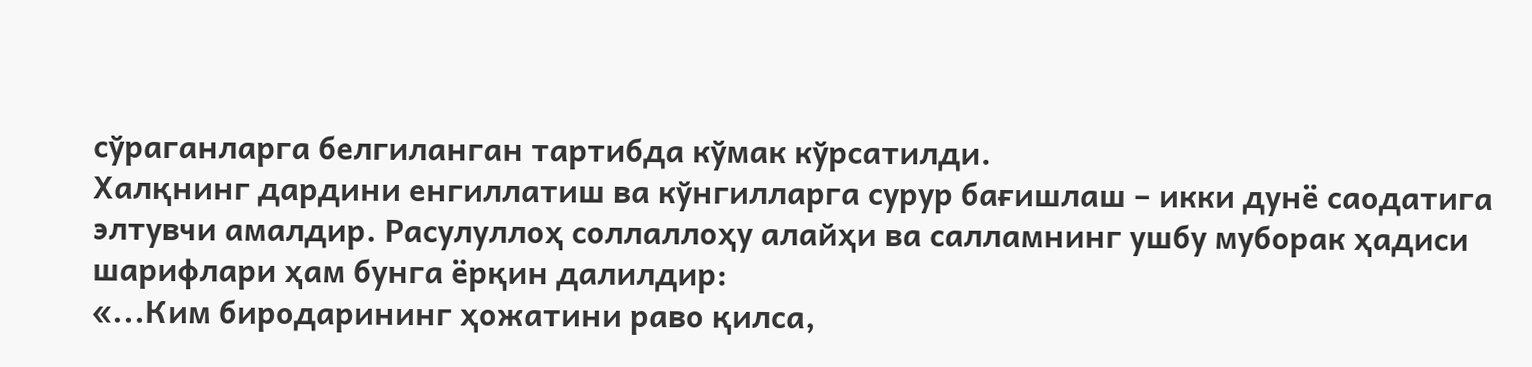сўраганларга белгиланган тартибда кўмак кўрсатилди.
Халқнинг дардини енгиллатиш ва кўнгилларга сурур бағишлаш – икки дунё саодатига элтувчи амалдир. Расулуллоҳ соллаллоҳу алайҳи ва салламнинг ушбу муборак ҳадиси шарифлари ҳам бунга ёрқин далилдир:
«...Ким биродарининг ҳожатини раво қилса,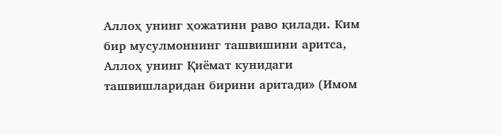Аллоҳ унинг ҳожатини раво қилади. Ким бир мусулмоннинг ташвишини аритса, Аллоҳ унинг Қиёмат кунидаги ташвишларидан бирини аритади» (Имом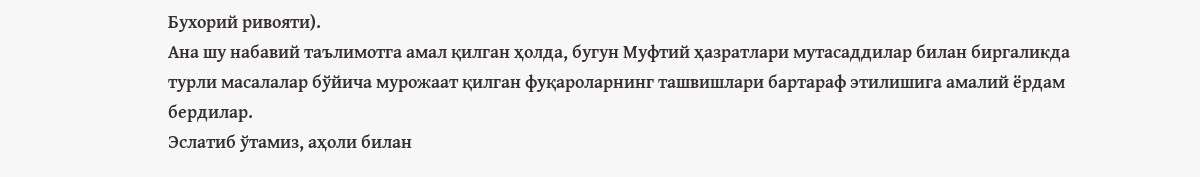Бухорий ривояти).
Ана шу набавий таълимотга амал қилган ҳолда, бугун Муфтий ҳазратлари мутасаддилар билан биргаликда турли масалалар бўйича мурожаат қилган фуқароларнинг ташвишлари бартараф этилишига амалий ёрдам бердилар.
Эслатиб ўтамиз, аҳоли билан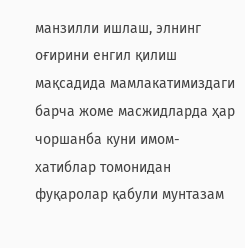манзилли ишлаш, элнинг оғирини енгил қилиш мақсадида мамлакатимиздаги барча жоме масжидларда ҳар чоршанба куни имом-хатиблар томонидан фуқаролар қабули мунтазам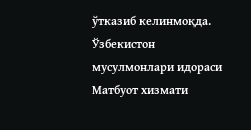ўтказиб келинмоқда.
Ўзбекистон мусулмонлари идораси Матбуот хизмати